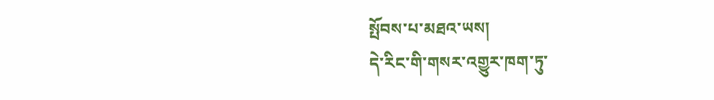སྤོབས་པ་མཐའ་ཡས།
དེ་རིང་གི་གསར་འགྱུར་ཁག་ཏུ་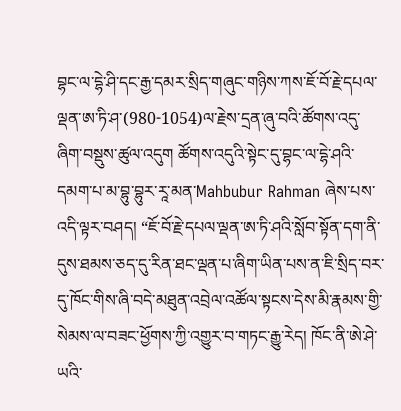བྷང་ལ་དྷེ་ཤི་དང་རྒྱ་དམར་སྲིད་གཞུང་གཉིས་ཀས་ཇོ་བོ་རྗེ་དཔལ་ལྡན་ཨ་ཏི་ཤ་(980-1054)ལ་རྗེས་དྲན་ཞུ་བའི་ཚོགས་འདུ་ཞིག་བསྡུས་ཚུལ་འདུག ཚོགས་འདུའི་སྟེང་དུ་བྷང་ལ་དྷེ་ཤའི་དམག་པ་མ་བྷུ་བྷུར་རཱ་མན་Mahbubur Rahman ཞེས་པས་འདི་ལྟར་བཤད། “ཇོ་བོ་རྗེ་དཔལ་ལྡན་ཨ་ཏི་ཤའི་སློབ་སྟོན་དག་ནི་དུས་ཐམས་ཅད་དུ་རིན་ཐང་ལྡན་པ་ཞིག་ཡིན་པས་ན་ཇི་སྲིད་བར་དུ་ཁོང་གིས་ཞི་བདེ་མཐུན་འབྲེལ་འཚོལ་སྟངས་དེས་མི་རྣམས་གྱི་སེམས་ལ་བཟང་ཕྱོགས་ཀྱི་འགྱུར་བ་གཏང་རྒྱུ་རེད། ཁོང་ནི་ཨེ་ཤེ་ཡའི་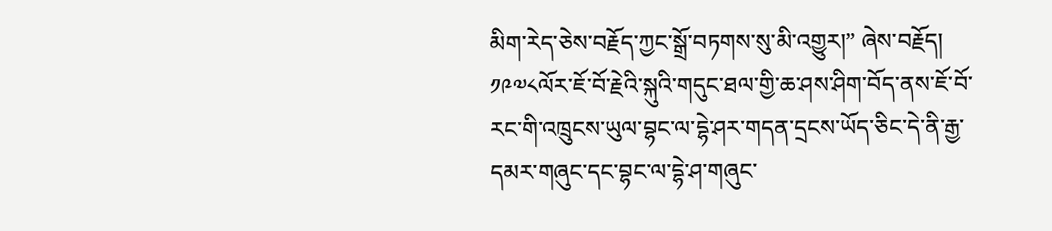མིག་རེད་ཅེས་བརྗོད་ཀྱང་སྒྲོ་བཏགས་སུ་མི་འགྱུར།” ཞེས་བརྗོད།
༡༩༧༨ལོར་ཇོ་བོ་རྗེའི་སྐུའི་གདུང་ཐལ་གྱི་ཆ་ཤས་ཤིག་བོད་ནས་ཇོ་བོ་རང་གི་འཁྲུངས་ཡུལ་བྷང་ལ་དྷེ་ཤར་གདན་དྲངས་ཡོད་ཅིང་དེ་ནི་རྒྱ་དམར་གཞུང་དང་བྷང་ལ་དྷེ་ཤ་གཞུང་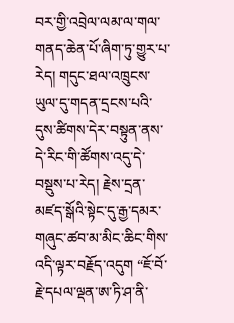བར་གྱི་འབྲེལ་ལམ་ལ་གལ་གནད་ཆེན་པོ་ཞིག་ཏུ་གྱུར་པ་རེད། གདུང་ཐལ་འཁྲུངས་ཡུལ་དུ་གདན་དྲངས་པའི་དུས་ཚིགས་དེར་བསྟུན་ནས་དེ་རིང་གི་ཚོགས་འདུ་དེ་བསྡུས་པ་རེད། རྗེས་དྲན་མཛད་སྒོའི་སྟེང་དུ་རྒྱ་དམར་གཞུང་ཚབ་མ་མིང་ཆིང་གིས་འདི་ལྟར་བརྗོད་འདུག “ཇོ་བོ་རྗེ་དཔལ་ལྡན་ཨ་ཏི་ཤ་ནི་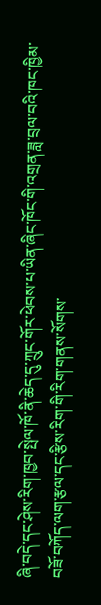ཞི་བདེ་དང་ཤེས་རིག་ཁྱབ་སྤེལ་ཁོ་ནི་ཆེད་དུ་ཀྲུང་གོར་ཕེབས་པ་ཡིན་ཞིང་ཁོང་གི་འགྲན་ཟླ་བྲལ་བའི་ཁང་ཁྱིམ་བཟོ་བཀོད་ལག་རྩལ་དང་རྩིས་རིག་གི་རིག་གནས་སོགས་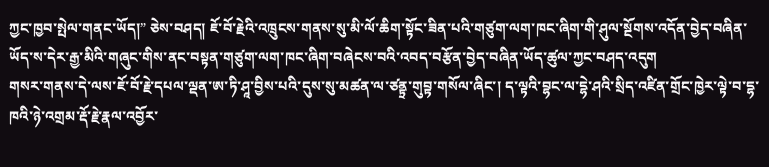ཀྱང་ཁྱབ་སྤེལ་གནང་ཡོད།” ཅེས་བཤད། ཇོ་བོ་རྗེའི་འཁྲུངས་གནས་སུ་མི་ལོ་ཆིག་སྟོང་ཟིན་པའི་གཙུག་ལག་ཁང་ཞིག་གི་ཤུལ་སྔོགས་འདོན་བྱེད་བཞིན་ཡོད་ས་དེར་རྒྱ་མིའི་གཞུང་གིས་ནང་བསྟན་གཙུག་ལག་ཁང་ཞིག་བཞེངས་བའི་འབད་བརྩོན་བྱེད་བཞིན་ཡོད་ཚུལ་ཀྱང་བཤད་འདུག
གསར་གནས་དེ་ལས་ཇོ་བོ་རྗེ་དཔལ་ལྡན་ཨ་ཏི་ཤཱ་བྱིས་པའི་དུས་སུ་མཚན་ལ་ཙནྟྲ་གུབྟ་གསོལ་ཞིང་། ད་ལྟའི་བྷང་ལ་དྷེ་ཤའི་སྲིད་འཛིན་གྲོང་ཁྱེར་ལྟེ་བ་དྷ་ཁའི་ཉེ་འགྲམ་རྡོ་རྗེ་རྣལ་འབྱོར་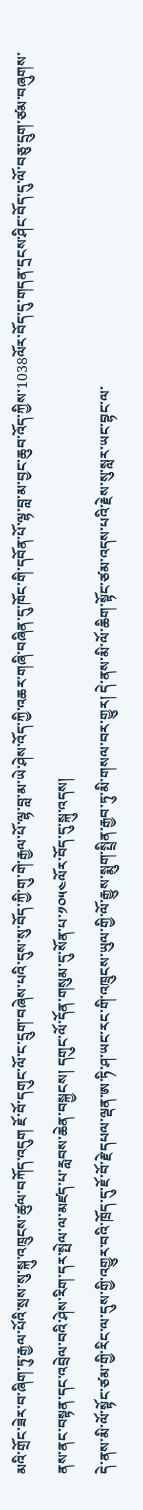མའི་གྲོང་ཟེར་བ་ཞིག་ཏུ་རྒྱལ་པོའི་སྲས་སུ་སྐུ་འཁྲུངས་ཚུལ་བཀོད་འདུག ཇོ་བོ་དགུང་ལོ་ང་དྲུག་བཞེས་པའི་དུས་སུ་བོད་ཀྱི་གུ་གེ་རྒྱལ་པོ་ལྷ་བླ་མ་ཡེ་ཤེས་འོད་ཀྱི་འཆར་གཞི་བཞིན་དུ་ཁོང་གི་དབོན་པོ་ལྷ་བླ་མ་བྱང་ཆུབ་འོད་ཀྱིས་1038ལོར་བོད་དུ་གདན་དྲངས་ཤིང་བོད་དུ་ལོ་བཅུ་དྲུག་ཙམ་བཞུགས་ནས་ནང་བསྟན་དང་འབྲེལ་བའི་ཤེས་རིག་དར་སྤེལ་ལ་མཛད་པ་རླབས་ཆེན་བསྐྱངས། དགུང་ལོ་དོན་གསུམ་དུ་སོན་པ་༡༠༥༤ལོར་བོད་དུ་སྐུ་འདས།
དེ་ནས་མི་ལོ་སྟོང་ཙམ་གྱི་རིང་ལ་དུས་གྱི་འགྱུར་བའི་ཁྲོད་དུ་ཇོ་བོ་རྗེ་དཔལ་ལྡན་ཨ་ཏི་ཤ་ཡང་རང་གི་འཁྲུངས་ཡུལ་གྱི་ལོ་རྒྱུས་སྨུག་སྤྲིན་རྒྱབ་ཏུ་མི་གསལ་བར་གྱུར། དེ་ནས་མི་ལོ་ཆིག་སྟོང་ཙམ་འདས་པའི་རྗེས་སུ་སླར་ཡང་བྷང་ལ་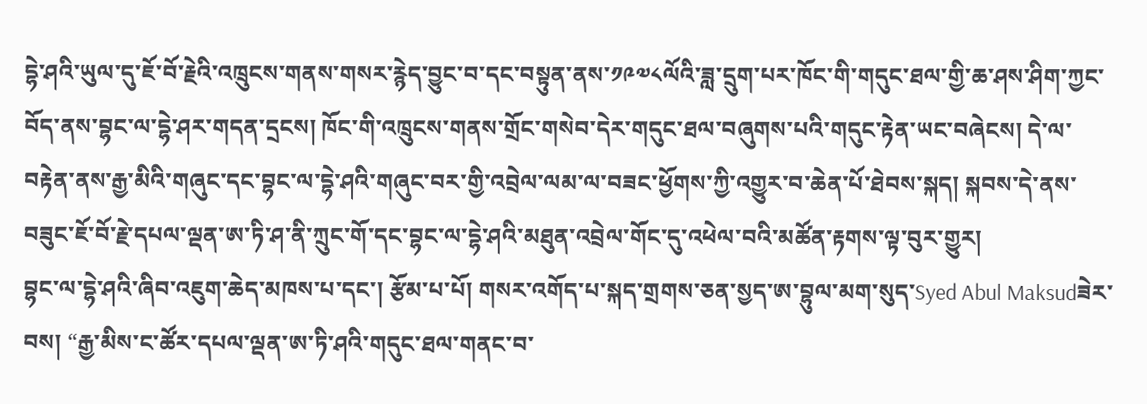དྷེ་ཤའི་ཡུལ་དུ་ཇོ་བོ་རྗེའི་འཁྲུངས་གནས་གསར་རྙེད་བྱུང་བ་དང་བསྟུན་ནས་༡༩༧༨ལོའི་ཟླ་དྲུག་པར་ཁོང་གི་གདུང་ཐལ་གྱི་ཆ་ཤས་ཤིག་ཀྱང་བོད་ནས་བྷང་ལ་དྷེ་ཤར་གདན་དྲངས། ཁོང་གི་འཁྲུངས་གནས་གྲོང་གསེབ་དེར་གདུང་ཐལ་བཞུགས་པའི་གདུང་རྟེན་ཡང་བཞེངས། དེ་ལ་བརྟེན་ནས་རྒྱ་མིའི་གཞུང་དང་བྷང་ལ་དྷེ་ཤའི་གཞུང་བར་གྱི་འབྲེལ་ལམ་ལ་བཟང་ཕྱོགས་ཀྱི་འགྱུར་བ་ཆེན་པོ་ཐེབས་སྐད། སྐབས་དེ་ནས་བཟུང་ཇོ་བོ་རྗེ་དཔལ་ལྡན་ཨ་ཏི་ཤ་ནི་ཀྲུང་གོ་དང་བྷང་ལ་དྷེ་ཤའི་མཐུན་འབྲེལ་གོང་དུ་འཕེལ་བའི་མཚོན་རྟགས་ལྟ་བུར་གྱུར།
བྷང་ལ་དྷེ་ཤའི་ཞིབ་འཇུག་ཆེད་མཁས་པ་དང་། རྩོམ་པ་པོ། གསར་འགོད་པ་སྐད་གྲགས་ཅན་སྱད་ཨ་བྷུལ་མག་སུད་Syed Abul Maksudཟེར་བས། “རྒྱ་མིས་ང་ཚོར་དཔལ་ལྡན་ཨ་ཏི་ཤའི་གདུང་ཐལ་གནང་བ་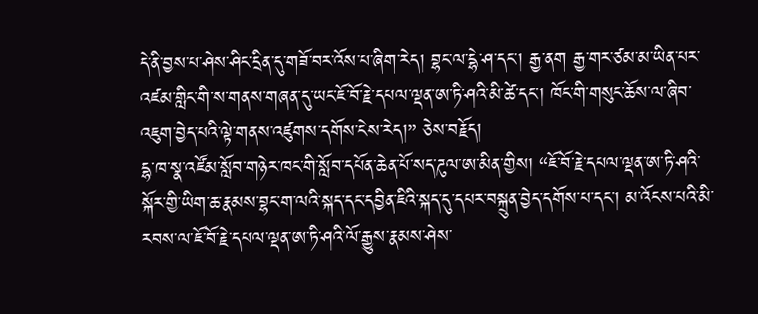དེ་ནི་བྱས་པ་ཤེས་ཤིང་དྲིན་དུ་གཟོ་བར་འོས་པ་ཞིག་རེད། བྷང་ལ་དྷེ་ཤ་དང་། རྒྱ་ནག རྒྱ་གར་ཙམ་མ་ཡིན་པར་འཛམ་གླིང་གི་ས་གནས་གཞན་དུ་ཡང་ཇོ་བོ་རྗེ་དཔལ་ལྡན་ཨ་ཏི་ཤའི་མི་ཚེ་དང་། ཁོང་གི་གསུང་ཆོས་ལ་ཞིབ་འཇུག་བྱེད་པའི་ལྟེ་གནས་འཛུགས་དགོས་ངེས་རེད།” ཅེས་བརྗོད།
དྷ་ཁ་སྣ་འཛོམ་སློབ་གཉེར་ཁང་གི་སློབ་དཔོན་ཆེན་པོ་སད་ཌུལ་ཨ་མིན་གྱིས། “ཇོ་བོ་རྗེ་དཔལ་ལྡན་ཨ་ཏི་ཤའི་སྐོར་གྱི་ཡིག་ཆ་རྣམས་བྷང་ག་ལའི་སྐད་དང་དབྱིན་ཇིའི་སྐད་དུ་དཔར་བསྐྲུན་བྱེད་དགོས་པ་དང་། མ་འོངས་པའི་མི་རབས་ལ་ཇོ་བོ་རྗེ་དཔལ་ལྡན་ཨ་ཏི་ཤའི་ལོ་རྒྱུས་རྣམས་ཤེས་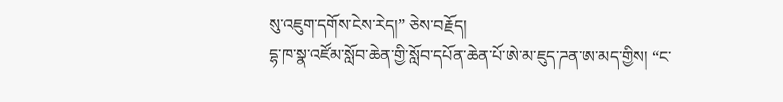སུ་འཇུག་དགོས་ངེས་རེད།” ཅེས་བརྗོད།
དྷ་ཁ་སྣ་འཛོམ་སློབ་ཆེན་གྱི་སློབ་དཔོན་ཆེན་པོ་ཨེ་མ་ཇུད་ཌན་ཨ་མད་གྱིས། “ང་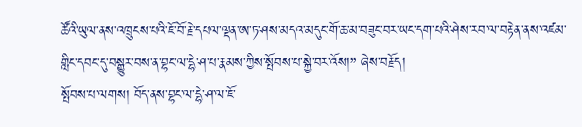ཚོའི་ཡུལ་ནས་འཁྲུངས་པའི་ཇོ་བོ་རྗེ་དཔལ་ལྡན་ཨ་ཏ་ཤས་མདའ་མདུང་གོ་ཆ་མ་བཟུང་བར་ཡང་དག་པའི་ཤེས་རབ་ལ་བརྟེན་ནས་འཛམ་གླིང་དབང་དུ་བསྒྱུར་བས་ན་བྷང་ལ་དྷེ་ཤ་པ་རྣམས་ཀྱིས་སྤོབས་པ་སྐྱེ་བར་འོས།” ཞེས་བརྗོད།
སྤོབས་པ་ལགས། བོད་ནས་བྷང་ལ་དྷེ་ཤ་ལ་ཇོ་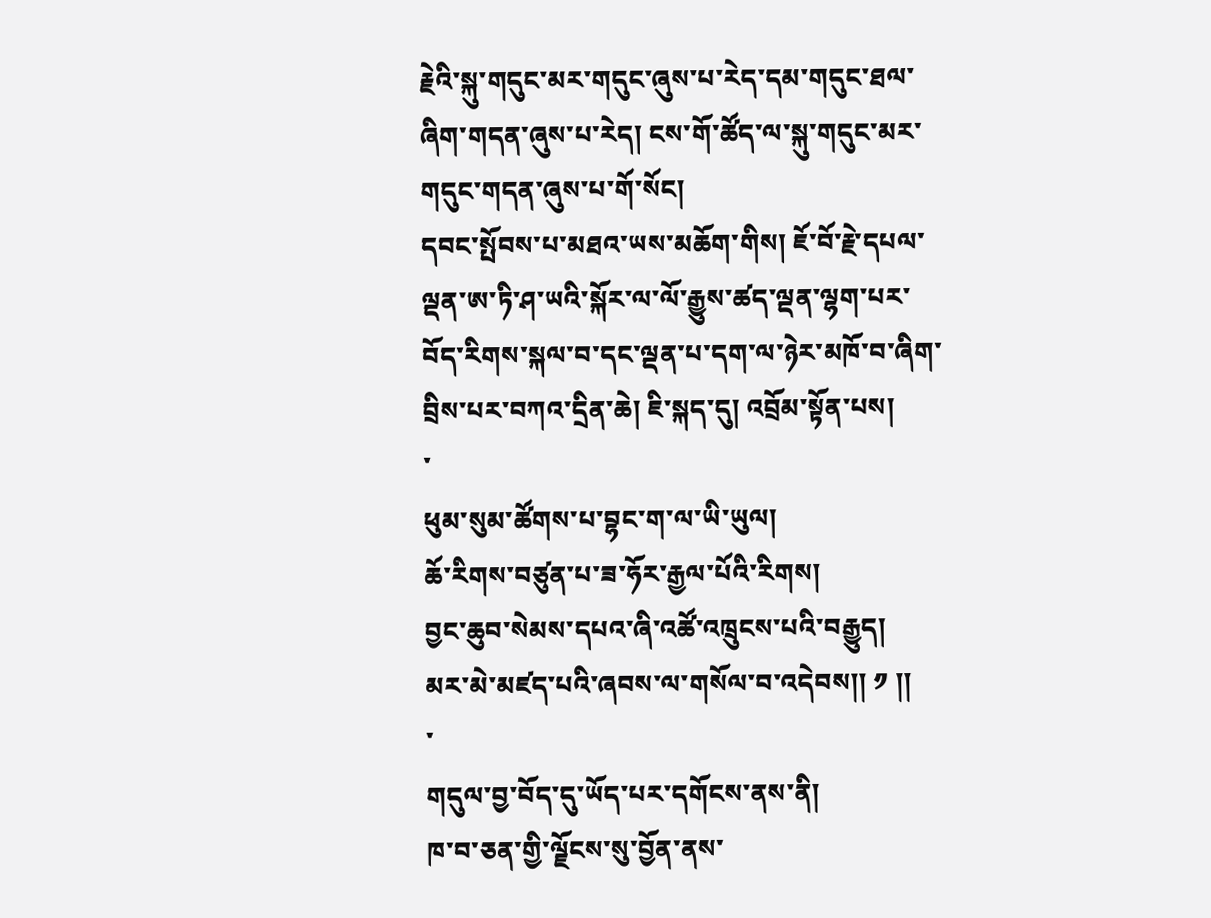རྗེའི་སྐུ་གདུང་མར་གདུང་ཞུས་པ་རེད་དམ་གདུང་ཐལ་ཞིག་གདན་ཞུས་པ་རེད། ངས་གོ་ཚོད་ལ་སྐུ་གདུང་མར་གདུང་གདན་ཞུས་པ་གོ་སོང།
དབང་སྤོབས་པ་མཐའ་ཡས་མཆོག་གིས། ཇོ་བོ་རྗེ་དཔལ་ལྡན་ཨ་ཏི་ཤ་ཡའི་སྐོར་ལ་ལོ་རྒྱུས་ཚད་ལྡན་ལྷག་པར་བོད་རིགས་སྐལ་བ་དང་ལྡན་པ་དག་ལ་ཉེར་མཁོ་བ་ཞིག་བྲིས་པར་བཀའ་དྲིན་ཆེ། ཇི་སྐད་དུ། འབྲོམ་སྟོན་པས།
་
ཕུམ་སུམ་ཚོགས་པ་བྷང་ག་ལ་ཡི་ཡུལ།
ཆོ་རིགས་བཙུན་པ་ཟ་ཧོར་རྒྱལ་པོའི་རིགས།
བྱང་ཆུབ་སེམས་དཔའ་ཞི་འཚོ་འཁྲུངས་པའི་བརྒྱུད།
མར་མེ་མཛད་པའི་ཞབས་ལ་གསོལ་བ་འདེབས།། ༡ །།
་
གདུལ་བྱ་བོད་དུ་ཡོད་པར་དགོངས་ནས་ནི།
ཁ་བ་ཅན་གྱི་ལྗོངས་སུ་བྱོན་ནས་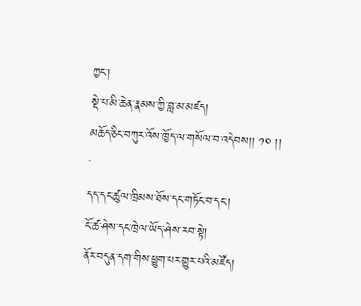ཀྱང་།
སྡེ་པ་མི་ཆེན་རྣམས་ཀྱི་བླ་མ་མཛད།
མཆོད་ཅིང་བཀུར་འོས་ཁྱོད་ལ་གསོལ་བ་འདེབས།། ༡༠ །།
་
དད་དང་ཚུལ་ཁྲིམས་ཐོས་དང་གཏོང་བ་དང་།
ངོ་ཚ་ཤེས་དང་ཁྲེལ་ཡོད་ཤེས་རབ་སྟེ།
ནོར་བདུན་དག་གིས་ཕྱུག་པར་གྱུར་པའི་མཛོད།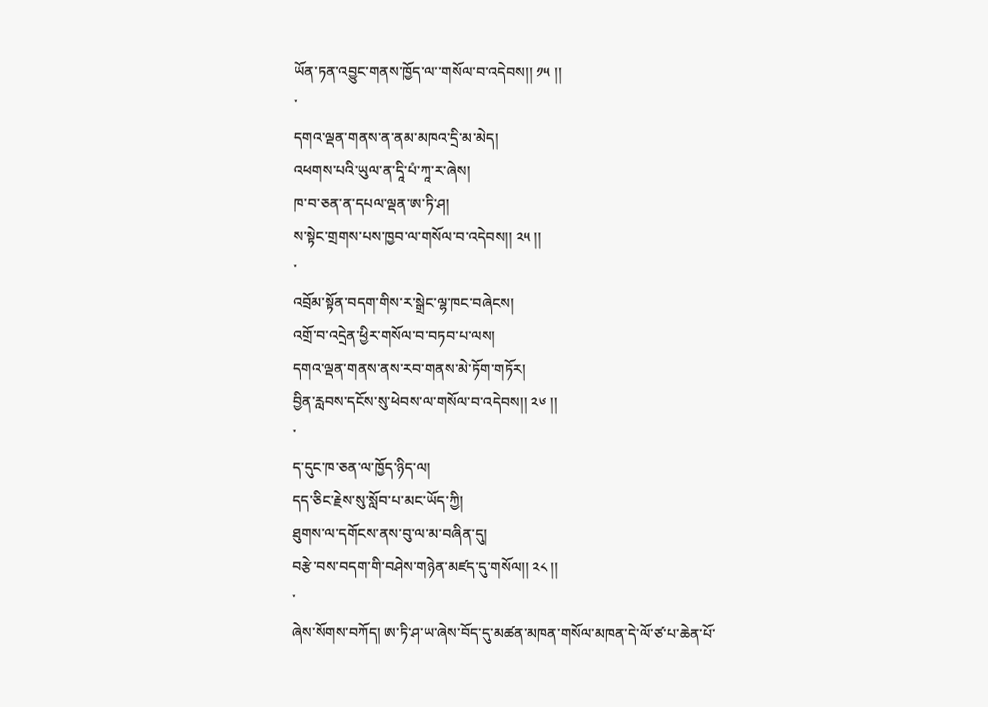ཡོན་ཏན་འབྱུང་གནས་ཁྱོད་ལ་་གསོལ་བ་འདེབས།། ༡༥ །།
་
དགའ་ལྡན་གནས་ན་ནམ་མཁའ་དྲི་མ་མེད།
འཕགས་པའི་ཡུལ་ན་དཱི་པཾ་ཀཱ་ར་ཞེས།
ཁ་བ་ཅན་ན་དཔལ་ལྡན་ཨ་ཏི་ཤ།
ས་སྟེང་གྲགས་པས་ཁྱབ་ལ་གསོལ་བ་འདེབས།། ༢༥ །།
་
འབྲོམ་སྟོན་བདག་གིས་ར་སྒྲེང་ལྷ་ཁང་བཞེངས།
འགྲོ་བ་འདྲེན་ཕྱིར་གསོལ་བ་བཏབ་པ་ལས།
དགའ་ལྡན་གནས་ནས་རབ་གནས་མེ་ཏོག་གཏོར།
བྱིན་རླབས་དངོས་སུ་ཕེབས་ལ་གསོལ་བ་འདེབས།། ༢༦ །།
་
ད་དུང་ཁ་ཅན་ལ་ཁྱོད་ཉིད་ལ།
དད་ཅིང་རྗེས་སུ་སློབ་པ་མང་ཡོད་ཀྱི།
ཐུགས་ལ་དགོངས་ནས་བུ་ལ་མ་བཞིན་དུ།
བརྩེ་བས་བདག་གི་བཤེས་གཉེན་མཛད་དུ་གསོལ།། ༢༨ །།
་
ཞེས་སོགས་བཀོད། ཨ་ཏི་ཤ་ཡ་ཞེས་བོད་དུ་མཚན་མཁན་གསོལ་མཁན་དེ་ལོ་ཙ་པ་ཆེན་པོ་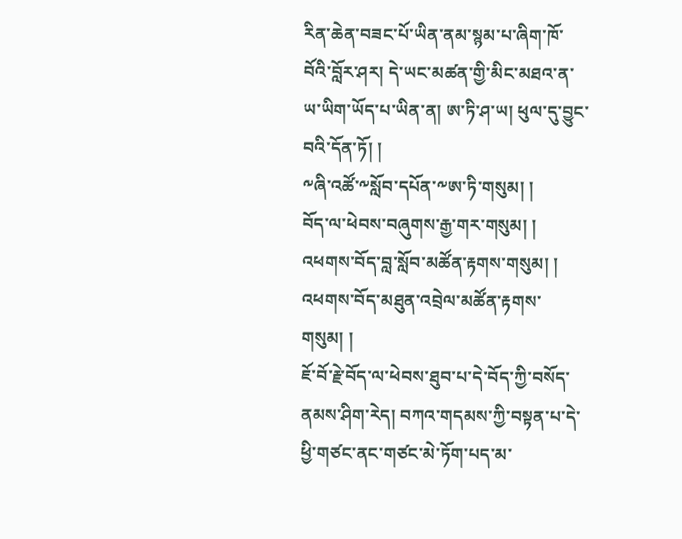རིན་ཆེན་བཟང་པོ་ཡིན་ནམ་སྙམ་པ་ཞིག་ཁོ་བོའི་བློར་ཤར། དེ་ཡང་མཚན་གྱི་མིང་མཐའ་ན་ཡ་ཡིག་ཡོད་པ་ཡིན་ན། ཨ་ཏི་ཤ་ཡ། ཕུལ་དུ་བྱུང་བའི་དོན་ཏོ། །
༸ཞི་འཚོ་༸སློབ་དཔོན་༸ཨ་ཏི་གསུམ། །
བོད་ལ་ཕེབས་བཞུགས་རྒྱ་གར་གསུམ། །
འཕགས་བོད་བླ་སློབ་མཚོན་རྟགས་གསུམ། །
འཕགས་བོད་མཐུན་འབྲེལ་མཚོན་རྟགས་གསུམ། །
ཇོ་བོ་རྗེ་བོད་ལ་ཕེབས་ཐུབ་པ་དེ་བོད་ཀྱི་བསོད་ནམས་ཤིག་རེད། བཀའ་གདམས་ཀྱི་བསྟན་པ་དེ་ཕྱི་གཙང་ནང་གཙང་མེ་ཏོག་པད་མ་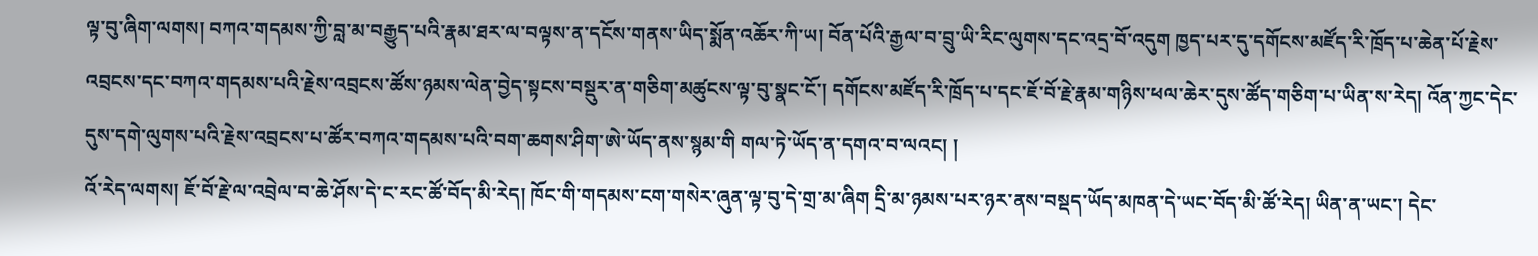ལྟ་བུ་ཞིག་ལགས། བཀའ་གདམས་ཀྱི་བླ་མ་བརྒྱུད་པའི་རྣམ་ཐར་ལ་བལྟས་ན་དངོས་གནས་ཡིད་སྨོན་འཆོར་ཀི་ཡ། བོན་པོའི་རྒྱལ་བ་བྲུ་ཡི་རིང་ལུགས་དང་འདྲ་བོ་འདུག ཁྱད་པར་དུ་དགོངས་མཛོད་རི་ཁྲོད་པ་ཆེན་པོ་རྗེས་འབྲངས་དང་བཀའ་གདམས་པའི་རྗེས་འབྲངས་ཚོས་ཉམས་ལེན་བྱེད་སྟངས་བསྡུར་ན་གཅིག་མཚུངས་ལྟ་བུ་སྣང་ངོ་། དགོངས་མཛོད་རི་ཁྲོད་པ་དང་ཇོ་བོ་རྗེ་རྣམ་གཉིས་ཕལ་ཆེར་དུས་ཚོད་གཅིག་པ་ཡིན་ས་རེད། འོན་ཀྱང་དེང་དུས་དགེ་ལུགས་པའི་རྗེས་འབྲངས་པ་ཚོར་བཀའ་གདམས་པའི་བག་ཆགས་ཤིག་ཨེ་ཡོད་ནས་སྙམ་གི གལ་ཏེ་ཡོད་ན་དགའ་བ་ལའང། །
འོ་རེད་ལགས། ཇོ་བོ་རྗེ་ལ་འབྲེལ་བ་ཆེ་ཤོས་དེ་ང་རང་ཚོ་བོད་མི་རེད། ཁོང་གི་གདམས་ངག་གསེར་ཞུན་ལྟ་བུ་དེ་གྲ་མ་ཞིག དྲི་མ་ཉམས་པར་ཉར་ནས་བསྡད་ཡོད་མཁན་དེ་ཡང་བོད་མི་ཚོ་རེད། ཡིན་ན་ཡང་། དེང་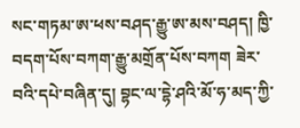སང་གཏམ་ཨ་ཕས་བཤད་རྒྱུ་ཨ་མས་བཤད། ཁྱི་བདག་པོས་བཀག་རྒྱུ་མགྲོན་པོས་བཀག ཟེར་བའི་དཔེ་བཞིན་དུ། བྷང་ལ་དྷེ་ཤའི་མོ་ཧ་མད་ཀྱི་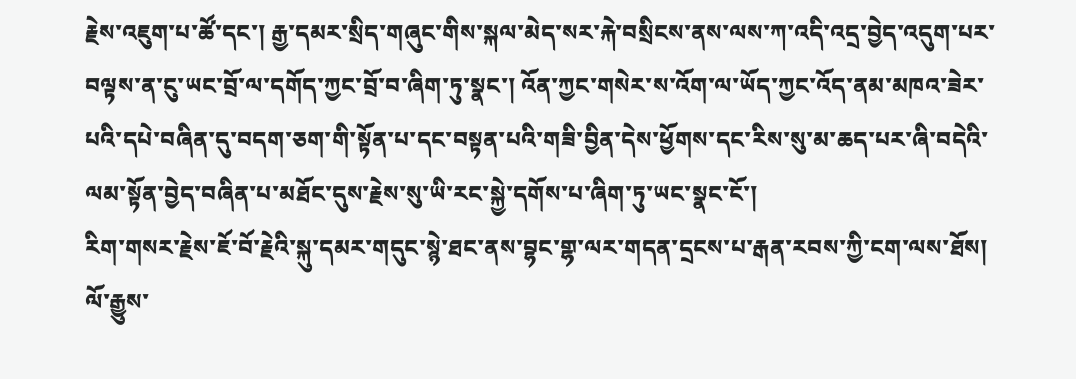རྗེས་འཇུག་པ་ཚོ་དང་། རྒྱ་དམར་སྲིད་གཞུང་གིས་སྐལ་མེད་སར་རྐེ་བསྲིངས་ནས་ལས་ཀ་འདི་འདྲ་བྱེད་འདུག་པར་བལྟས་ན་ངུ་ཡང་བྲོ་ལ་དགོད་ཀྱང་བྲོ་བ་ཞིག་ཏུ་སྣང་། འོན་ཀྱང་གསེར་ས་འོག་ལ་ཡོད་ཀྱང་འོད་ནམ་མཁའ་ཟེར་པའི་དཔེ་བཞིན་དུ་བདག་ཅག་གི་སྟོན་པ་དང་བསྟན་པའི་གཟི་བྱིན་དེས་ཕྱོགས་དང་རིས་སུ་མ་ཆད་པར་ཞི་བདེའི་ལམ་སྟོན་བྱེད་བཞིན་པ་མཐོང་དུས་རྗེས་སུ་ཡི་རང་སྐྱེ་དགོས་པ་ཞིག་ཏུ་ཡང་སྣང་ངོ་།
རིག་གསར་རྗེས་ཇོ་བོ་རྗེའི་སྐུ་དམར་གདུང་སྙེ་ཐང་ནས་བྷང་གྷ་ལར་གདན་དྲངས་པ་རྒན་རབས་ཀྱི་ངག་ལས་ཐོས། ལོ་རྒྱུས་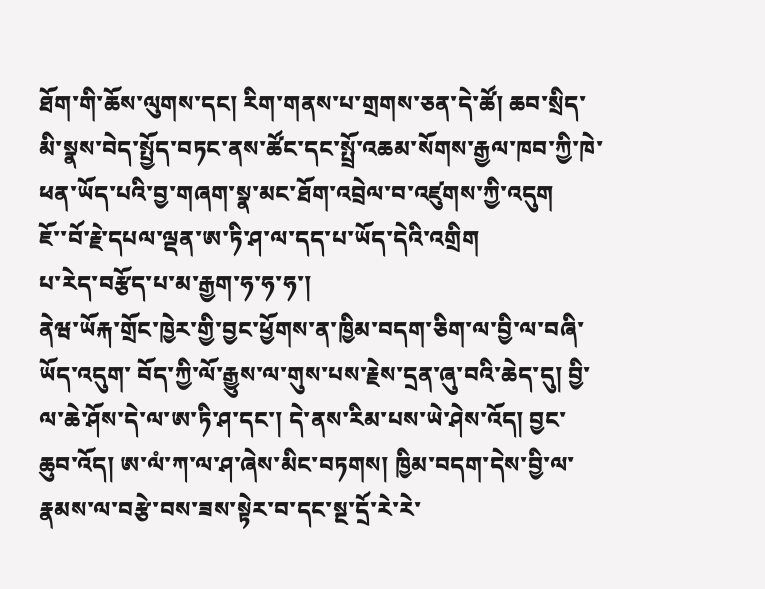ཐོག་གི་ཆོས་ལུགས་དང། རིག་གནས་པ་གྲགས་ཅན་དེ་ཚོ། ཆབ་སྲིད་མི་སྣས་བེད་སྤྱོད་བཏང་ནས་ཚོང་དང་སྤྲོ་འཆམ་སོགས་རྒྱལ་ཁབ་ཀྱི་ཁེ་ཕན་ཡོད་པའི་བྱ་གཞག་སྣ་མང་ཐོག་འབྲེལ་བ་འཛུགས་ཀྱི་འདུག
ཇོ་་བོ་རྗེ་དཔལ་ལྡན་ཨ་ཏི་ཤ་ལ་དད་པ་ཡོད་དེའི་འགྲིག
པ་རེད་བརྩོད་པ་མ་རྒྱག་ཧ་ཧ་ཧ་།
ནེཝ་ཡོརྐ་གྲོང་ཁྱེར་གྱི་བྱང་ཕྱོགས་ན་ཁྱིམ་བདག་ཅིག་ལ་བྱི་ལ་བཞི་ཡོད་འདུག་ བོད་ཀྱི་ལོ་རྒྱུས་ལ་གུས་པས་རྗེས་དྲན་ཞུ་བའི་ཆེད་དུ། བྱི་ལ་ཆེ་ཤོས་དེ་ལ་ཨ་ཏི་ཤ་དང་། དེ་ནས་རིམ་པས་ཡེ་ཤེས་འོད། བྱང་ཆུབ་འོད། ཨ་ལཾ་ཀ་ལ་ཤ་ཞེས་མིང་བཏགས། ཁྱིམ་བདག་དེས་བྱི་ལ་རྣམས་ལ་བརྩེ་བས་ཟས་སྟེར་བ་དང་སྔ་དྲོ་རེ་རེ་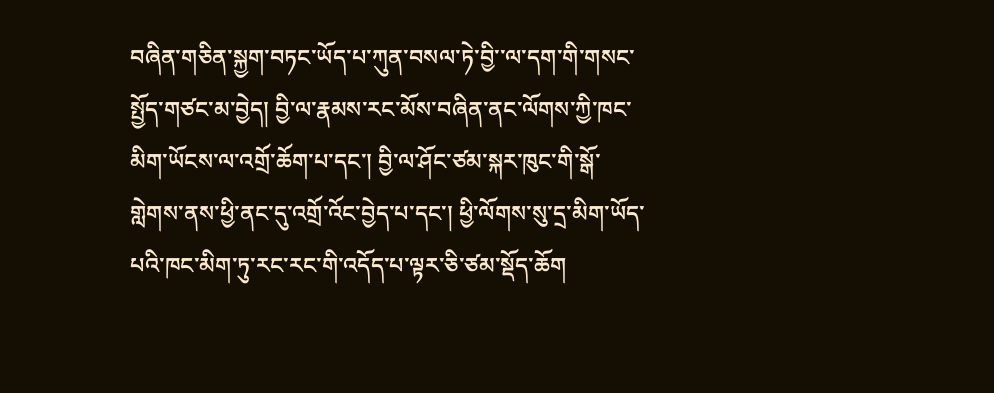བཞིན་གཅིན་སྐྱག་བཏང་ཡོད་པ་ཀུན་བསལ་ཏེ་བྱི་་ལ་དག་གི་གསང་སྤྱོད་གཙང་མ་བྱེད། བྱི་ལ་རྣམས་རང་མོས་བཞིན་ནང་ལོགས་ཀྱི་ཁང་མིག་ཡོངས་ལ་འགྲོ་ཆོག་པ་དང་། བྱི་ལ་ཤོང་ཙམ་སྐར་ཁུང་གི་སྒོ་གླེགས་ནས་ཕྱི་ནང་དུ་འགྲོ་འོང་བྱེད་པ་དང་། ཕྱི་ལོགས་སུ་དྲ་མིག་ཡོད་པའི་ཁང་མིག་ཏུ་རང་རང་གི་འདོད་པ་ལྟར་ཅི་ཙམ་སྡོད་ཆོག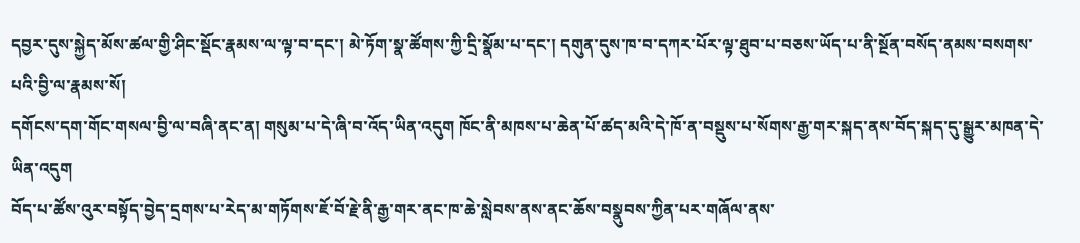དབྱར་དུས་སྐྱེད་མོས་ཚལ་གྱི་ཤིང་སྡོང་རྣམས་ལ་ལྟ་བ་དང་། མེ་ཏོག་སྣ་ཚོགས་ཀྱི་དྲི་སྣོམ་པ་དང་། དགུན་དུས་ཁ་བ་དཀར་པོར་ལྟ་ཐུབ་པ་བཅས་ཡོད་པ་ནི་སྔོན་བསོད་ནམས་བསགས་པའི་བྱི་ལ་རྣམས་སོ།
དགོངས་དག་གོང་གསལ་བྱི་ལ་བཞི་ནང་ན། གསུམ་པ་དེ་ཞི་བ་འོད་ཡིན་འདུག ཁོང་ནི་མཁས་པ་ཆེན་པོ་ཚད་མའི་དེ་ཁོ་ན་བསྡུས་པ་སོགས་རྒྱ་གར་སྐད་ནས་བོད་སྐད་དུ་སྒྱུར་མཁན་དེ་ཡིན་འདུག
བོད་པ་ཚོས་འུར་བསྟོད་བྱེད་དྲགས་པ་རེད་མ་གཏོགས་ཇོ་བོ་རྗེ་ནི་རྒྱ་གར་ནང་ཁ་ཆེ་སླེབས་ནས་ནང་ཆོས་བསྣུབས་ཀྱིན་པར་གཞོལ་ནས་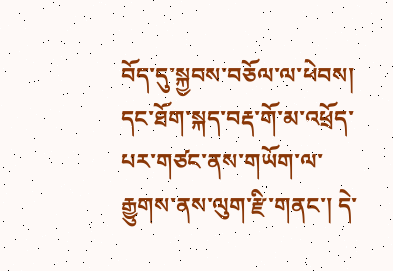བོད་དུ་སྐྱབས་བཅོལ་ལ་ཕེབས། དང་ཐོག་སྐད་བརྡ་གོ་མ་འཕྲོད་པར་གཙང་ནས་གཡོག་ལ་རྒྱུགས་ནས་ལུག་རྫི་གནང་། དེ་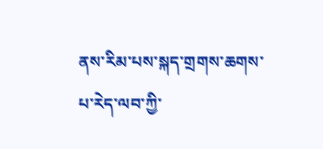ནས་རིམ་པས་སྐད་གྲགས་ཆགས་པ་རེད་ལབ་ཀྱི་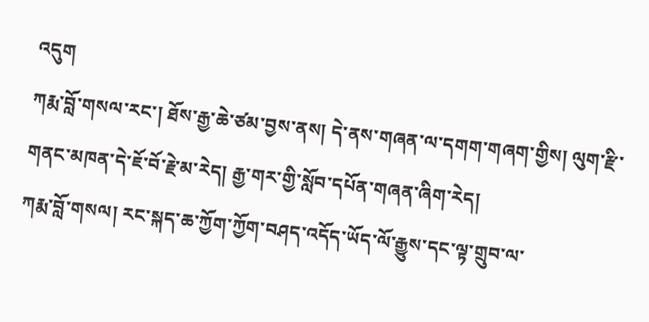འདུག
ཀརྨ་བློ་གསལ་རང་། ཐོས་རྒྱ་ཆེ་ཙམ་བྱས་ནས། དེ་ནས་གཞན་ལ་དགག་གཞག་གྱིས། ལུག་རྫི་གནང་མཁན་དེ་ཇོ་བོ་རྗེ་མ་རེད། རྒྱ་གར་གྱི་སློབ་དཔོན་གཞན་ཞིག་རེད།
ཀརྨ་བློ་གསལ། རང་སྐད་ཆ་ཀྱོག་ཀྱོག་བཤད་འདོད་ཡོད་ལོ་རྒྱུས་དང་ལྟ་གྲུབ་ལ་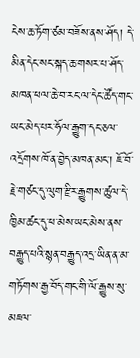ངེས་ཆ་ཏོག་ཙམ་བཟོས་ནས་ཤོད། དེ་མིན་དེང་སང་སྐད་ཆ་གསར་པ་ཤོད་མཁན་ཕལ་ཆེ་བ་རང་ལ་དེང་ཚོད་གང་ཡང་མེད་པར་ཧོལ་རྒྱུག་དང་ཅལ་འདྲོགས་ཁོ་ན་བྱེད་མཁན་མང་། ཇོ་བོ་རྗེ་གཙང་དུ་ལུག་རྫིར་རྒྱུགས་ཚུལ་དེ་ཁྱིམ་ཚང་དུ་ཕ་མེས་ཡང་མེས་ནས་བརྒྱུད་པའི་སྙན་བརྒྱུད་འདྲ་ཡིན་ན་མ་གཏོགས་རྒྱ་བོད་གང་གི་ལོ་རྒྱུས་སུ་མཇལ་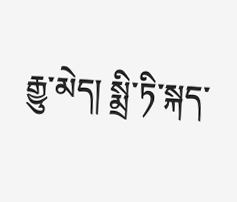རྒྱུ་མེད། སྨྲི་ཏི་སྐད་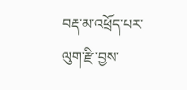བརྡ་མ་འཕྲོད་པར་ལུག་རྫི་བྱས་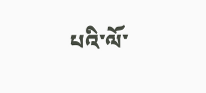པའི་ལོ་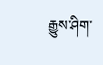རྒྱུས་ཤིག་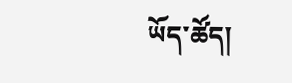ཡོད་ཚོད།